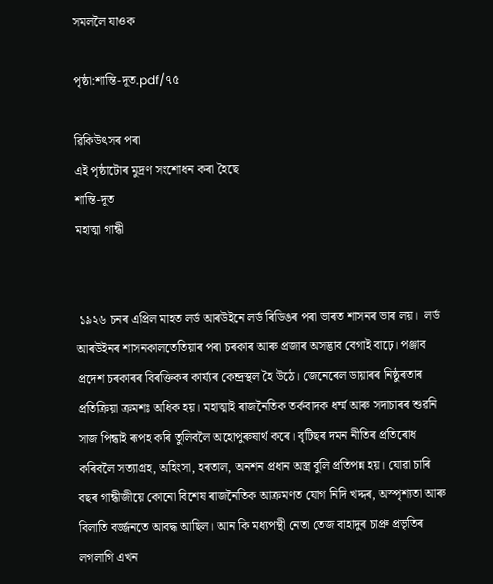সমললৈ যাওক

পৃষ্ঠা:শান্তি-দূত.pdf/৭৫

ৱিকিউৎসৰ পৰা
এই পৃষ্ঠাটোৰ মুদ্ৰণ সংশোধন কৰা হৈছে
শান্তি-দূত
মহাত্মা গান্ধী


 ১৯২৬ চনৰ এপ্ৰিল মাহত লৰ্ড আৰউইনে লৰ্ড ৰিডিঙৰ পৰা ভাৰত শাসনৰ ভাৰ লয়।  লৰ্ড আৰউইনৰ শাসনকালতেতিয়াৰ পৰা চৰকাৰ আৰু প্ৰজাৰ অসদ্ভাব বেগাই বাঢ়ে। পঞ্জাব প্ৰদেশ চৰকাৰৰ বিৰক্তিকৰ কাৰ্য্যৰ কেন্দ্ৰস্থল হৈ উঠে। জেনেৰেল ডায়াৰৰ নিষ্ঠুৰতাৰ প্ৰতিক্ৰিয়া ক্ৰমশঃ অধিক হয়। মহাত্মাই ৰাজনৈতিক তৰ্কবাদক ধৰ্ম্ম আৰু সদাচাৰৰ শুৱনি সাজ পিন্ধাই ৰূপহ কৰি তুলিবলৈ অহোপুৰুষাৰ্থ কৰে। বৃটিছৰ দমন নীতিৰ প্ৰতিৰোধ কৰিবলৈ সত্যাগ্ৰহ, অহিংসা, হৰতাল, অনশন প্ৰধান অস্ত্ৰ বুলি প্ৰতিপন্ন হয়। যোৱা চাৰি বছৰ গান্ধীজীয়ে কোনো বিশেষ ৰাজনৈতিক আক্ৰমণত যোগ নিদি খদ্দৰ, অস্পৃশ্যতা আৰু বিলাতি বৰ্জ্জনতে আবদ্ধ আছিল। আন কি মধ্যপন্থী নেতা তেজ বাহাদুৰ চাপ্ৰু প্ৰভৃতিৰ লগলাগি এখন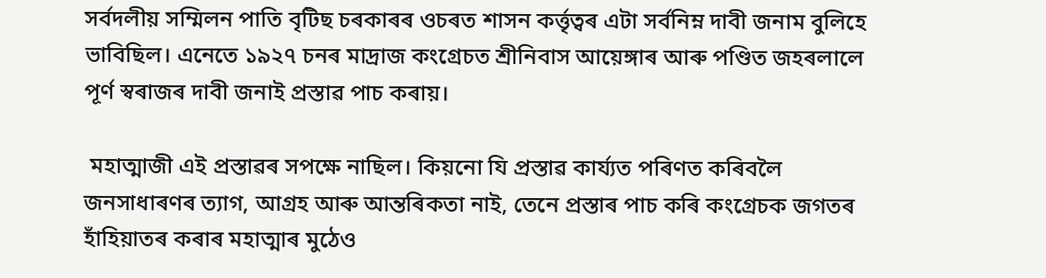সৰ্বদলীয় সম্মিলন পাতি বৃটিছ চৰকাৰৰ ওচৰত শাসন কৰ্ত্তৃত্বৰ এটা সৰ্বনিম্ন দাবী জনাম বুলিহে ভাবিছিল। এনেতে ১৯২৭ চনৰ মাদ্ৰাজ কংগ্ৰেচত শ্ৰীনিবাস আয়েঙ্গাৰ আৰু পণ্ডিত জহৰলালে পূৰ্ণ স্বৰাজৰ দাবী জনাই প্ৰস্তাৱ পাচ কৰায়।

 মহাত্মাজী এই প্ৰস্তাৱৰ সপক্ষে নাছিল। কিয়নো যি প্ৰস্তাৱ কাৰ্য্যত পৰিণত কৰিবলৈ জনসাধাৰণৰ ত্যাগ, আগ্ৰহ আৰু আন্তৰিকতা নাই, তেনে প্ৰস্তাৰ পাচ কৰি কংগ্ৰেচক জগতৰ হাঁহিয়াতৰ কৰাৰ মহাত্মাৰ মুঠেও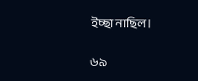ইচ্ছা নাছিল।

৬৯